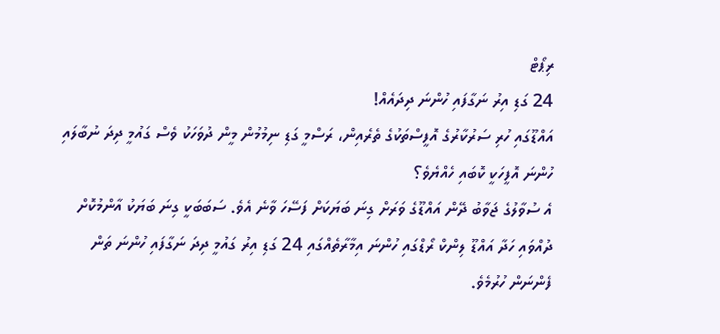ރިޕޯޓް
24 ގަޑި އިރު ނަގާފައި ހުންނަ ދިދައެއް!
އައްޑޫގައި ހުރި ސަރުކާރުގެ އޮފީސްތަކުގެ ތެރެއިން، ރަސްމީ ގަޑި ނިމުމުން މީން ދުވަހަކު ވެސް ގައުމީ ދިދަ ނުބާލައި ހުންނަ އޮފީހަކީ ކޮބައި ހެއްޔެވެ؟
އެ ސުވާލުގެ ޖަވާބު ދޭން އައްޑޫގެ ވަރަށް ގިނަ ބަޔަކަށް ފަސޭހަ ވާނެ އެވެ. ސަބަބަކީ ގިނަ ބަޔަކު އާންމުކޮށް ދުއްވައި ހަދާ އައްޑޫ ލިންކް ރޯޑްގައި ހުންނަ އިމާރާތެއްގައި 24 ގަޑި އިރު ގައުމީ ދިދަ ނަގާފައި ހުންނަ ތަން ފެންނަން ހުރުމެވެ.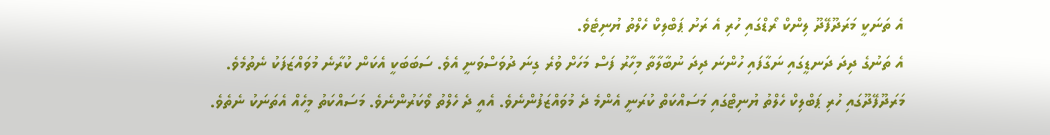އެ ތަނަކީ މަރަދޫފޭދޫ ލިންކް ރޯޑްގައި ހުރި އެ ރަށު ޕަބްލިކް ހެލްތު ޔުނިޓެވެ.
އެ ތަނުގެ ދިދަ ދަނޑީގައި ނަގާފައި ހުންނަ ދިދަ ނުބާލާތާ މިހާރު ފަސް މަހަށް ވުރެ ގިނަ ދުވަސްވަނީ އެވެ. ސަބަބަކީ އެކަން ކުރާނެ މުވައްޒަފަކު ނެތުމެވެ.
މަރަދޫފޭދޫގައި ހުރި ޕަބްލިކް ހެލްތު ޔުނިޓްގައި މަސައްކަތް ކުރަނީ އެންމެ ދެ މުވައްޒަފުންނެވެ. އެއީ ދެ ހެލްތު ވޯކަރުންނެވެ. މަސައްކަތު މީހެއް އެތަނަކު ނެތެވެ.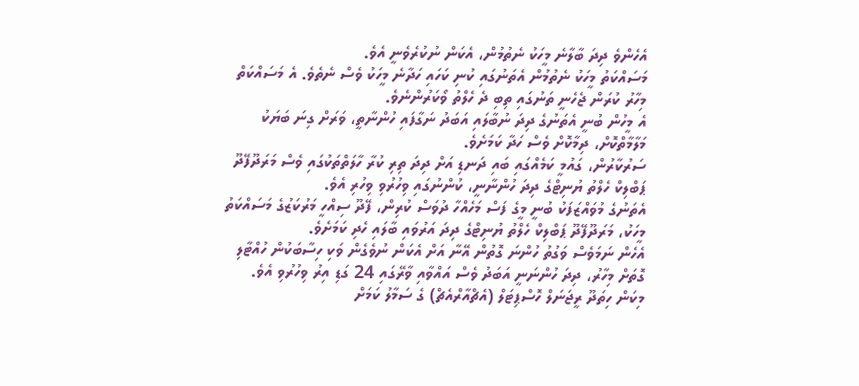އެހެންވެ ދިދަ ބާލާނެ މީހަކު ނެތުމުން، އެކަން ނުކުރެވެނީ އެވެ.
މަސައްކަތު މީހަކު ނެތުމުން އެތަނުގައި ކުނި ކަހައި ހަދާނެ މީހަކު ވެސް ނެތެވެ. އެ މަސައްކަތް މިހާރު ކުރަން ޖެހެނީ ތަނުގައި ތިބި ދެ ހެލްތު ވޯކަރުންނެވެ.
އެ މީހުން ބުނީ އެތަނުގެ ދިދަ ނުބާލައި އަބަދު ނަގާފައި ހުންނާތީ، ވަރަށް ގިނަ ބަޔަކު މަލާމާތްކޮށް، ދިމާކޮށް ވެސް ހަދާ ކަމަށެވެ.
ސަރުކާރުން، ގައުމީ ކަމެއްގައި ބައި ދަނޑި އަށް ދިދަ ތިރި ކުރާ ހާލަތްތަކުގައި ވެސް މަރަދޫފޭދޫ ޕަބްލިކް ހެލްތު ޔުނިޓްގެ ދިދަ ހުންނާނީ، ކުންނުގައި ވިހުރުވި ވިހުރި އެވެ.
އެތަނުގެ މުވައްޒަފަކު ބުނީ މީގެ ފަސް މަހެއްހާ ދުވަސް ކުރިން، ފޭދޫ ސިއްހީ މަރުކަޒުގެ މަސައްކަތު މީހަކު، މަރަދޫފޭދޫ ޕަބްލިކް ހެލްތު ޔުނިޓްގެ ދިދަ އަރުވައި ބާލައި ހެދި ކަމަށެވެ.
އެހެން ނަމަވެސް ވަގުތު ހުންނަ ގޮތުން އޭނާ އަށް އެކަން ނުވެގެން ވަކި ހިސާބަކުން ހުއްޓާލި ގޮތަށް މިހާރު، ދިދަ ހުންނަނީ އަބަދު ވެސް އައްވާއި ވާރޭގައި 24 ގަޑި އިރު ވިހުރުވި އެވެ.
މިކަން ހިތަދޫ ރީޖަނަލް ހޮސްޕިޓަލް (އެޗްއާރްއެޗް) ގެ ސަމާލު ކަމަށް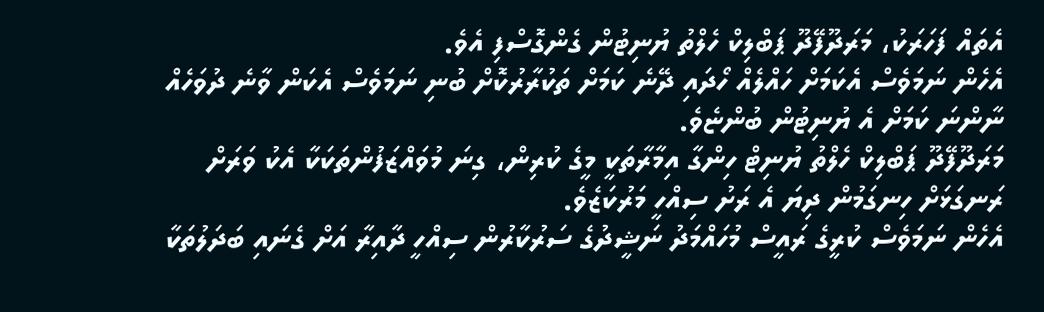އެތައް ފަހަރަކު، މަރަދޫފޭދޫ ޕަބްލިކް ހެލްތު ޔުނިޓުން ގެންގޮސްފި އެވެ.
އެހެން ނަމަވެސް އެކަމަށް ހައްލެއް ހޯދައި ދޭނެ ކަމަށް ތަކުރާރުކޮށް ބުނި ނަމަވެސް އެކަން ވާނެ ދުވަހެއް ނާންނަ ކަމަށް އެ ޔުނިޓުން ބުންޏެވެ.
މަރަދޫފޭދޫ ޕަބްލިކް ހެލްތު ޔުނިޓް ހިންގާ އިމާރާތަކީ މީގެ ކުރިން، ގިނަ މުވައްޒަފުންތަކަކާ އެކު ވަރަށް ރަނގަޅަށް ހިނގަމުން ދިޔަ އެ ރަށު ސިއްހީ މަރުކަޒެވެ.
އެހެން ނަމަވެސް ކުރީގެ ރައީސް މުހައްމަދު ނަޝީދުގެ ސަރުކާރުން ސިއްހީ ދާއިރާ އަށް ގެނައި ބަދަލުތަކާ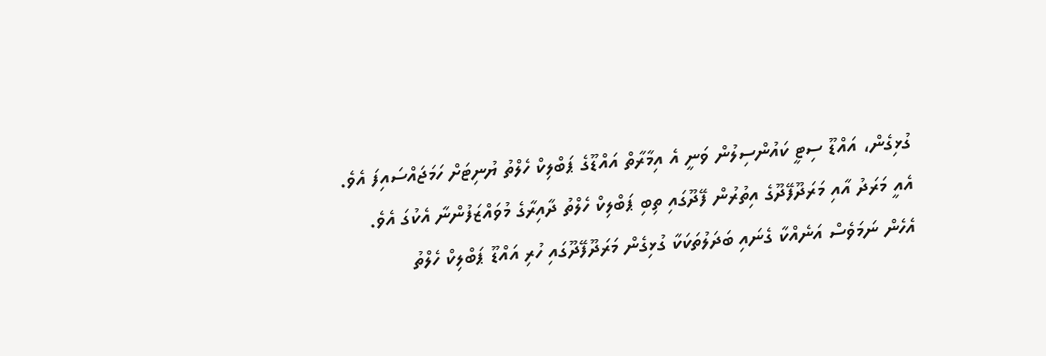ގުޅިގެން، އައްޑޫ ސިޓީ ކައުންސިލުން ވަނީ އެ އިމާރާތް އައްޑޫގެ ޕަބްލިކް ހެލްތު ޔުނިޓަށް ހަމަޖައްސައިފަ އެވެ.
އެއީ މަރަދު އާއި މަރަދޫފޭދޫގެ އިތުރުން ފޭދޫގައި ތިބި ޕަބްލިކް ހެލްތު ދާއިރާގެ މުވައްޒަފުންނާ އެކުގަ އެވެ.
އެހެން ނަމަވެސް އަނެއްކާ ގެނައި ބަދަލުތަކަކާ ގުޅިގެން މަރަދޫފޭދޫގައި ހުރި އައްޑޫ ޕަބްލިކް ހެލްތު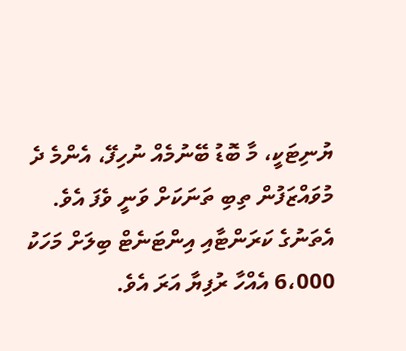ޔުނިޓަކީ، މާ ބޮޑު ބޭނުމެއް ނުހިފޭ، އެންމެ ދެ މުވައްޒަފުން ތިބި ތަނަކަށް ވަނީ ވެފަ އެވެ.
އެތަނުގެ ކަރަންޓާއި އިންޓަނެޓް ބިލަށް މަހަކު 6،000 އެއްހާ ރުފިޔާ އަރަ އެވެ.